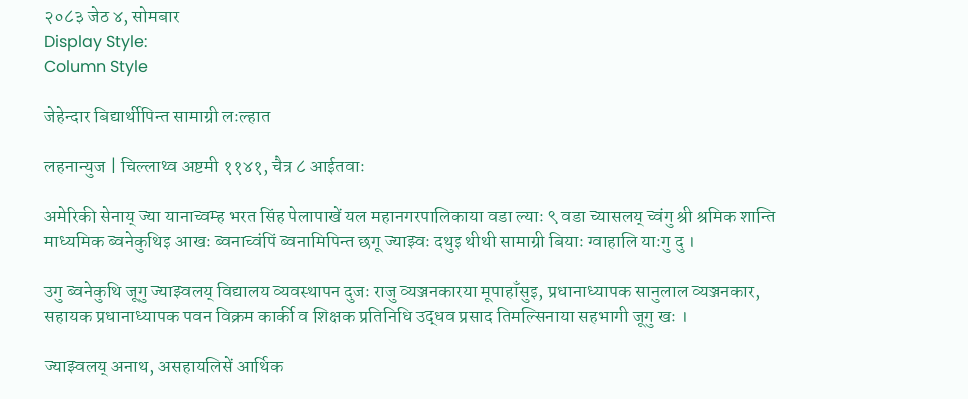२०८३ जेठ ४, सोमबार
Display Style:
Column Style

जेहेन्दार बिद्यार्थीपिन्त सामाग्री लःल्हात

लहनान्युज | चिल्लाथ्व अष्टमी ११४१, चैत्र ८ आईतवाः

अमेरिकी सेनाय् ज्या यानाच्वम्ह भरत सिंह पेलापाखें यल महानगरपालिकाया वडा ल्याः ९ वडा च्यासलय् च्वंगु श्री श्रमिक शान्ति माध्यमिक ब्वनेकुथिइ आखः ब्वनाच्वंपिं ब्वनामिपिन्त छगू ज्याझ्वः दथुइ थीथी सामाग्री बियाः ग्वाहालि याःगु दु ।

उगु ब्वनेकुथि जूगु ज्याझ्वलय् विद्यालय व्यवस्थापन दुजः राजु व्यञ्जनकारया मूपाहाँसुइ, प्रधानाध्यापक सानुलाल व्यञ्जनकार, सहायक प्रधानाध्यापक पवन विक्रम कार्की व शिक्षक प्रतिनिधि उद्धव प्रसाद तिमल्सिनाया सहभागी जूगु खः ।

ज्याझ्वलय् अनाथ, असहायलिसें आर्थिक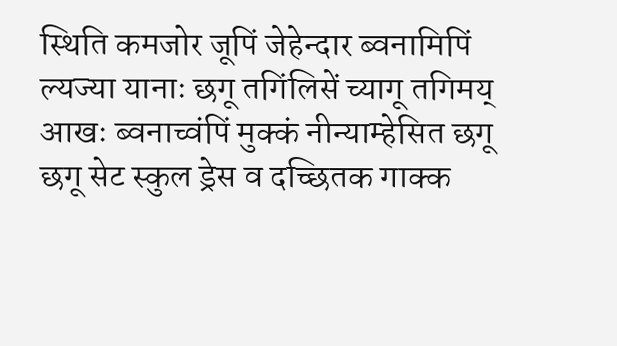स्थिति कमजोर जूपिं जेहेन्दार ब्वनामिपिं ल्यज्या यानाः छगू तगिंलिसें च्यागू तगिमय् आखः ब्वनाच्वंपिं मुक्कं नीन्याम्हेसित छगू छगू सेट स्कुल ड्रेस व दच्छितक गाक्क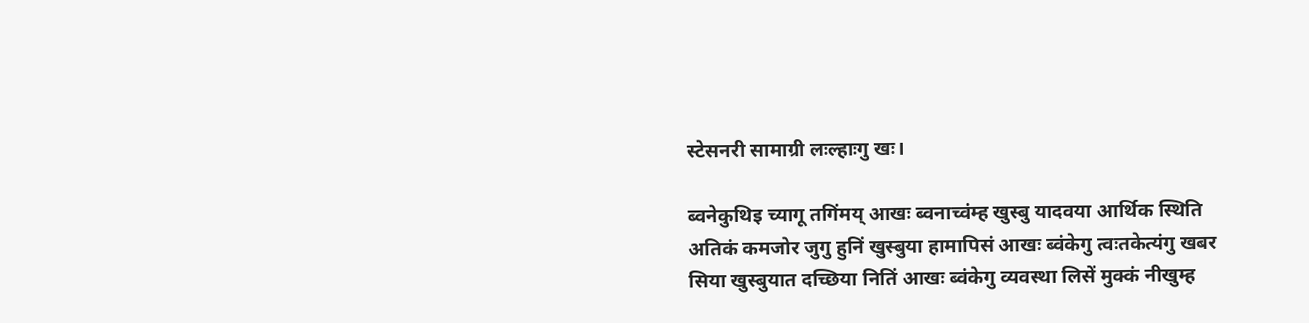स्टेसनरी सामाग्री लःल्हाःगु खः।

ब्वनेकुथिइ च्यागू तगिंमय् आखः ब्वनाच्वंम्ह खुस्बु यादवया आर्थिक स्थिति अतिकं कमजोर जुगु हुनिं खुस्बुया हामापिसं आखः ब्वंकेगु त्वःतकेत्यंगु खबर सिया खुस्बुयात दच्छिया नितिं आखः ब्वंकेगु व्यवस्था लिसें मुक्कं नीखुम्ह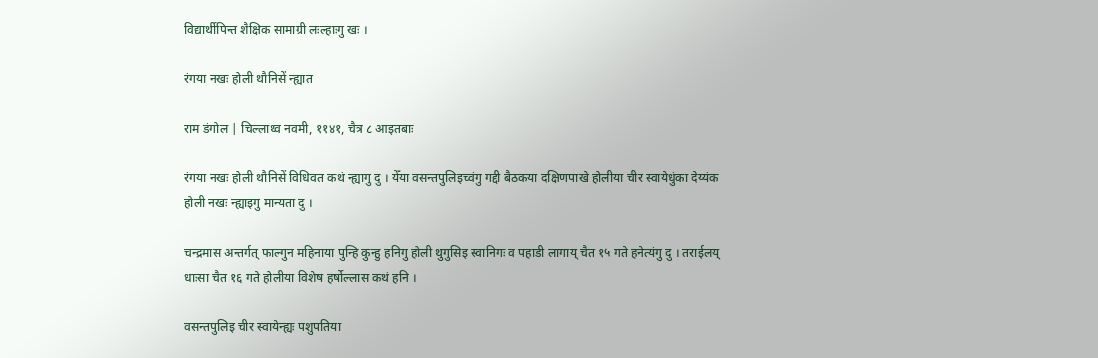विद्यार्थीपिन्त शैक्षिक सामाग्री लःल्हाःगु खः ।

रंगया नखः होली थौनिसें न्ह्यात

राम डंगोल | चिल्लाथ्व नवमी, ११४१, चैत्र ८ आइतबाः

रंगया नखः होली थौनिसें विधिवत कथं न्ह्यागु दु । येँया वसन्तपुलिइच्वंगु गद्दी बैठकया दक्षिणपाखे होलीया चीर स्वायेधुंका देय्यंक होली नखः न्ह्याइगु मान्यता दु ।

चन्द्रमास अन्तर्गत् फाल्गुन महिनाया पुन्हि कुन्हु हनिगु होली थुगुसिइ स्वानिगः व पहाडी लागाय् चैत १५ गते हनेत्यंगु दु । तराईलय् धाःसा चैत १६ गते होलीया विशेष हर्षोल्लास कथं हनि ।

वसन्तपुलिइ चीर स्वायेन्ह्यः पशुपतिया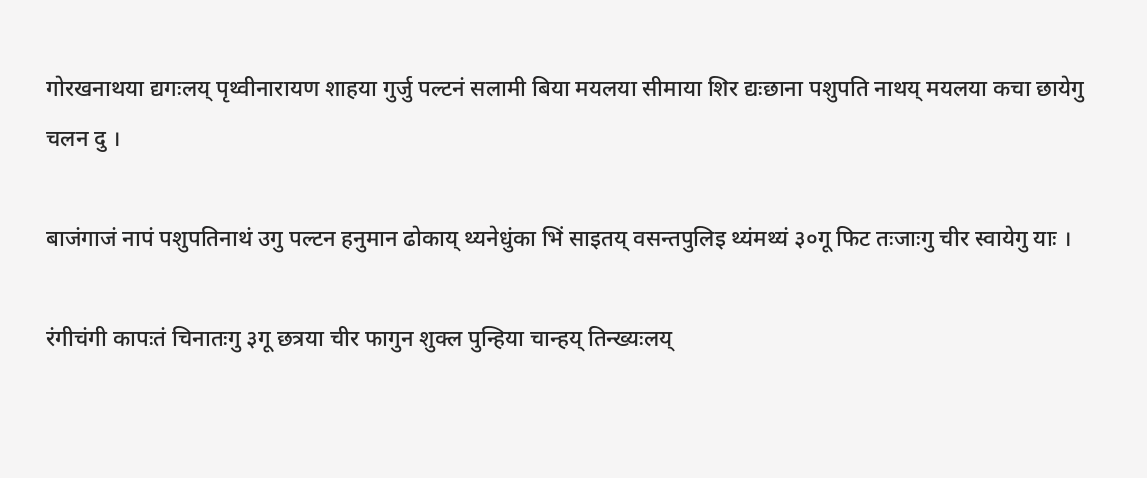गोरखनाथया द्यगःलय् पृथ्वीनारायण शाहया गुर्जु पल्टनं सलामी बिया मयलया सीमाया शिर द्यःछाना पशुपति नाथय् मयलया कचा छायेगु चलन दु ।

बाजंगाजं नापं पशुपतिनाथं उगु पल्टन हनुमान ढोकाय् थ्यनेधुंका भिं साइतय् वसन्तपुलिइ थ्यंमथ्यं ३०गू फिट तःजाःगु चीर स्वायेगु याः ।

रंगीचंगी कापःतं चिनातःगु ३गू छत्रया चीर फागुन शुक्ल पुन्हिया चान्हय् तिन्ख्यःलय्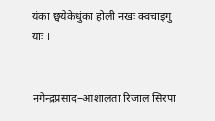यंका छ्वयेकेधुंका होली नखः क्वचाइगु याः ।


नगेन्द्रप्रसाद–आशालता रिजाल सिरपा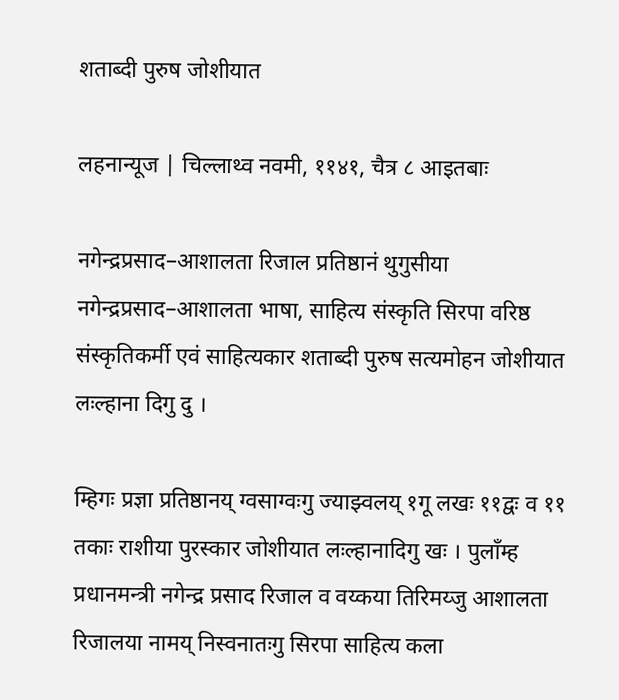शताब्दी पुरुष जोशीयात

लहनान्यूज | चिल्लाथ्व नवमी, ११४१, चैत्र ८ आइतबाः

नगेन्द्रप्रसाद–आशालता रिजाल प्रतिष्ठानं थुगुसीया नगेन्द्रप्रसाद–आशालता भाषा, साहित्य संस्कृति सिरपा वरिष्ठ संस्कृतिकर्मी एवं साहित्यकार शताब्दी पुरुष सत्यमोहन जोशीयात लःल्हाना दिगु दु ।

म्हिगः प्रज्ञा प्रतिष्ठानय् ग्वसाग्वःगु ज्याझ्वलय् १गू लखः ११द्वः व ११ तकाः राशीया पुरस्कार जोशीयात लःल्हानादिगु खः । पुलाँम्ह प्रधानमन्त्री नगेन्द्र प्रसाद रिजाल व वय्कया तिरिमय्जु आशालता रिजालया नामय् निस्वनातःगु सिरपा साहित्य कला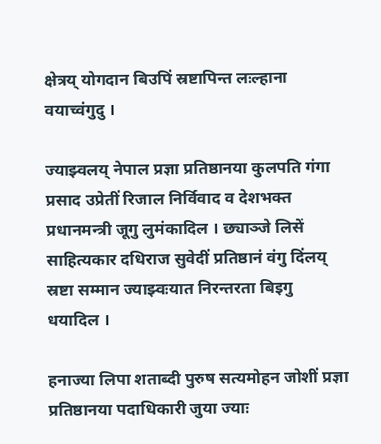क्षेत्रय् योगदान बिउपिं स्रष्टापिन्त लःल्हाना वयाच्वंगुदु ।

ज्याझ्वलय् नेपाल प्रज्ञा प्रतिष्ठानया कुलपति गंगा प्रसाद उप्रेतीं रिजाल निर्विवाद व देशभक्त प्रधानमन्त्री जूगु लुमंकादिल । छ्याञ्जे लिसें साहित्यकार दधिराज सुवेदीं प्रतिष्ठानं वंगु दिंलय् स्रष्टा सम्मान ज्याझ्वःयात निरन्तरता बिइगु धयादिल ।

हनाज्या लिपा शताब्दी पुरुष सत्यमोहन जोशीं प्रज्ञा प्रतिष्ठानया पदाधिकारी जुया ज्याः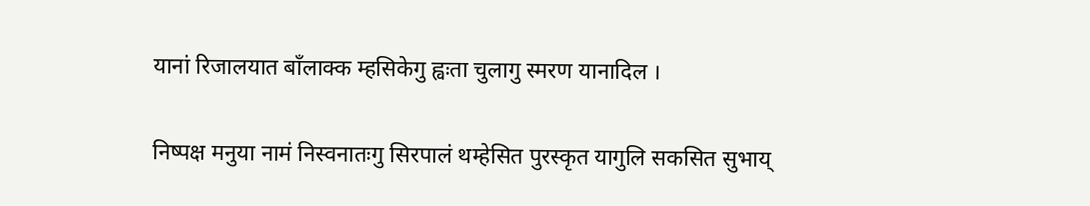यानां रिजालयात बाँलाक्क म्हसिकेगु ह्वःता चुलागु स्मरण यानादिल ।

निष्पक्ष मनुया नामं निस्वनातःगु सिरपालं थम्हेसित पुरस्कृत यागुलि सकसित सुभाय्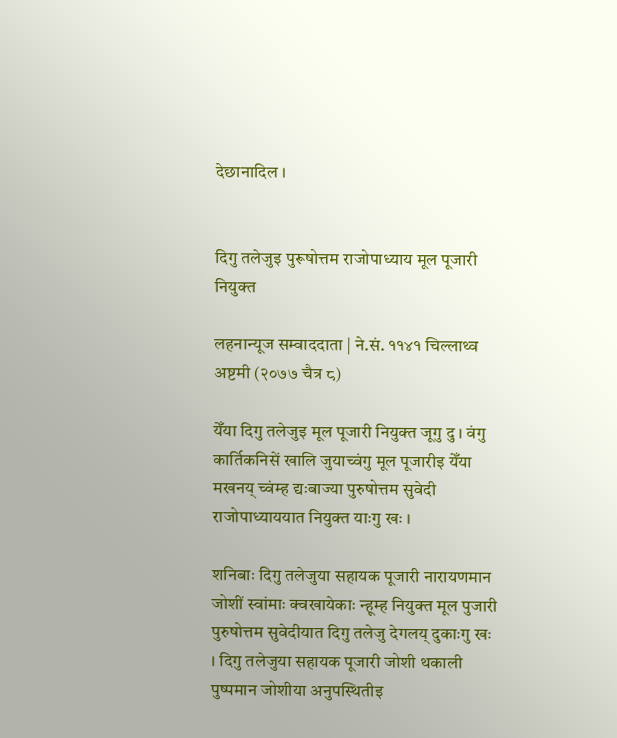देछानादिल ।


दिगु तलेजुइ पुरूषोत्तम राजोपाध्याय मूल पूजारी नियुक्त

लहनान्यूज सम्वाददाता | ने.सं. ११४१ चिल्लाथ्व अष्टमी (२०७७ चैत्र ८)

येँया दिगु तलेजुइ मूल पूजारी नियुक्त जूगु दु । वंगु कार्तिकनिसें खालि जुयाच्वंगु मूल पूजारीइ येँया मखनय् च्वंम्ह द्यःबाज्या पुरुषोत्तम सुवेदी राजोपाध्याययात नियुक्त याःगु खः ।

शनिबाः दिगु तलेजुया सहायक पूजारी नारायणमान जोशीं स्वांमाः क्वखायेकाः न्हूम्ह नियुक्त मूल पुजारी पुरुषोत्तम सुवेदीयात दिगु तलेजु देगलय् दुकाःगु खः । दिगु तलेजुया सहायक पूजारी जोशी थकाली पुष्पमान जोशीया अनुपस्थितीइ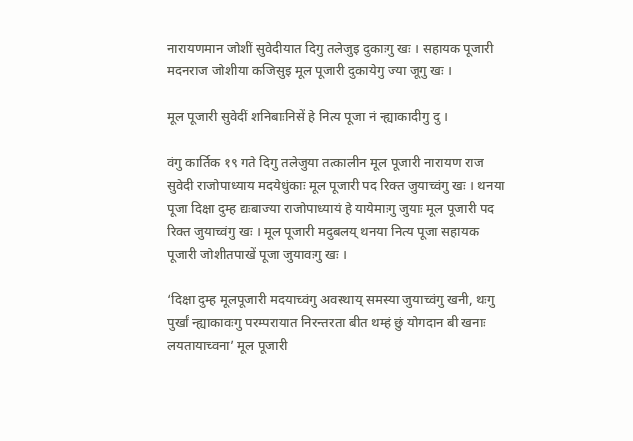नारायणमान जोशीं सुवेदीयात दिगु तलेजुइ दुकाःगु खः । सहायक पूजारी मदनराज जोशीया कजिसुइ मूल पूजारी दुकायेगु ज्या जूगु खः ।

मूल पूजारी सुवेदीं शनिबाःनिसें हे नित्य पूजा नं न्ह्याकादीगु दु ।

वंगु कार्तिक १९ गते दिगु तलेजुया तत्कालीन मूल पूजारी नारायण राज सुवेदी राजोपाध्याय मदयेधुंकाः मूल पूजारी पद रिक्त जुयाच्वंगु खः । थनया पूजा दिक्षा दुम्ह द्यःबाज्या राजोपाध्यायं हे यायेमाःगु जुयाः मूल पूजारी पद रिक्त जुयाच्वंगु खः । मूल पूजारी मदुबलय् थनया नित्य पूजा सहायक पूजारी जोशीतपाखें पूजा जुयावःगु खः ।

‘दिक्षा दुम्ह मूलपूजारी मदयाच्वंगु अवस्थाय् समस्या जुयाच्वंगु खनी, थःगु पुर्खां न्ह्याकावःगु परम्परायात निरन्तरता बीत थम्हं छुं योगदान बी खनाः लयतायाच्वना’ मूल पूजारी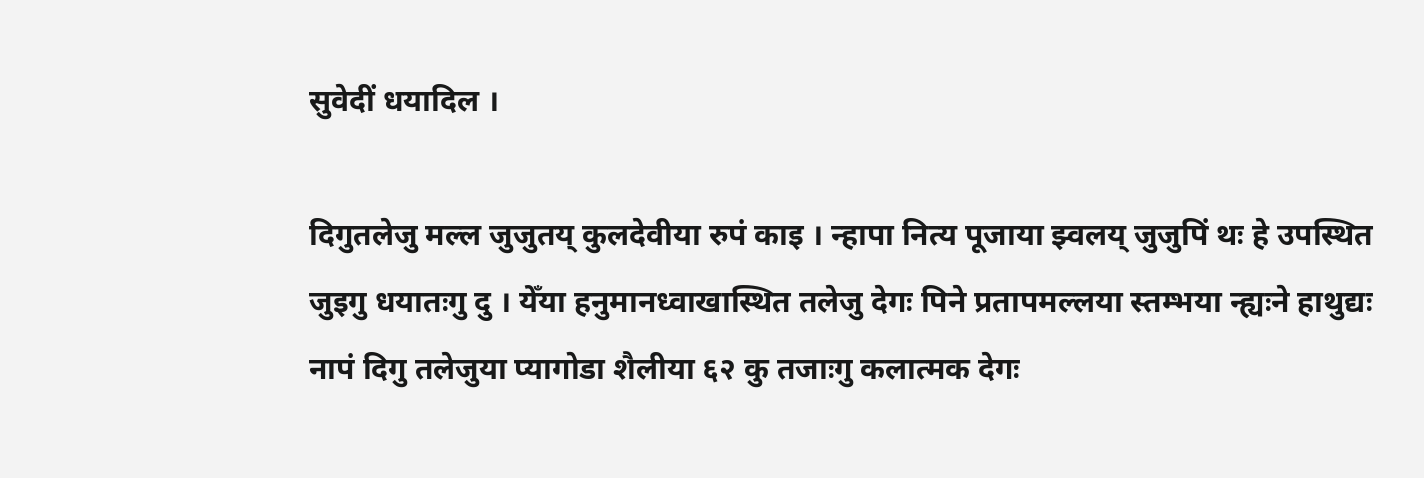सुवेदीं धयादिल ।

दिगुतलेजु मल्ल जुजुतय् कुलदेवीया रुपं काइ । न्हापा नित्य पूजाया झ्वलय् जुजुपिं थः हे उपस्थित जुइगु धयातःगु दु । येँया हनुमानध्वाखास्थित तलेजु देगः पिने प्रतापमल्लया स्तम्भया न्ह्यःने हाथुद्यः नापं दिगु तलेजुया प्यागोडा शैलीया ६२ कु तजाःगु कलात्मक देगः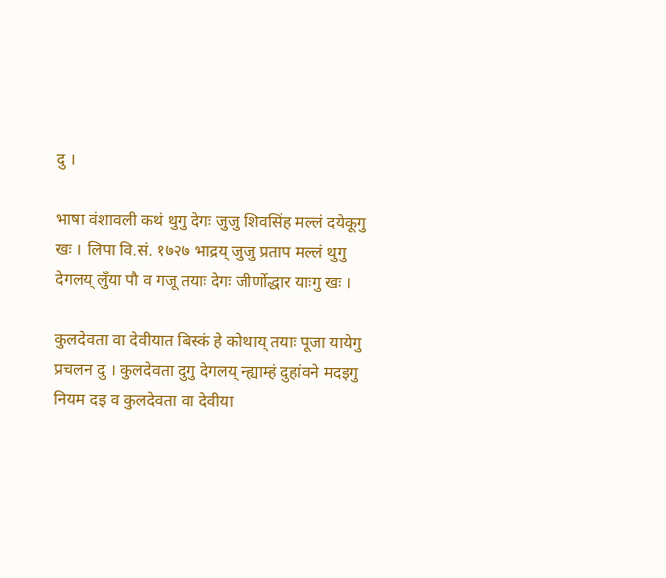दु ।

भाषा वंशावली कथं थुगु देगः जुजु शिवसिंह मल्लं दयेकूगु खः । लिपा वि.सं. १७२७ भाद्रय् जुजु प्रताप मल्लं थुगु देगलय् लुँया पौ व गजू तयाः देगः जीर्णोद्धार याःगु खः ।

कुलदेवता वा देवीयात बिस्कं हे कोथाय् तयाः पूजा यायेगु प्रचलन दु । कुलदेवता दुगु देगलय् न्ह्याम्हं दुहांवने मदइगु नियम दइ व कुलदेवता वा देवीया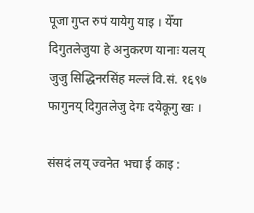पूजा गुप्त रुपं यायेगु याइ । येँया दिगुतलेजुया हे अनुकरण यानाः यलय् जुजु सिद्धिनरसिंह मल्लं वि.सं. १६९७ फागुनय् दिगुतलेजु देगः दयेकूगु खः ।

संसदं लय् ज्वनेत भचा ई काइ :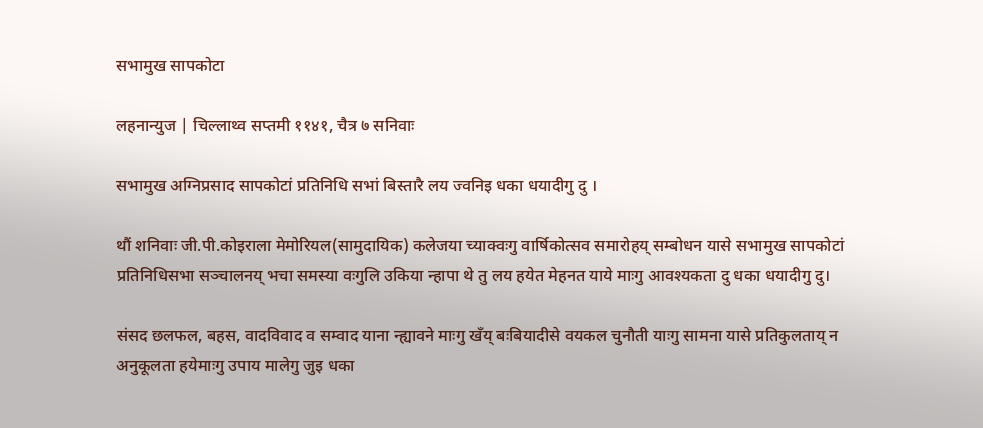सभामुख सापकोटा

लहनान्युज | चिल्लाथ्व सप्तमी ११४१, चैत्र ७ सनिवाः

सभामुख अग्निप्रसाद सापकोटां प्रतिनिधि सभां बिस्तारै लय ज्वनिइ धका धयादीगु दु ।

थौं शनिवाः जी.पी.कोइराला मेमोरियल(सामुदायिक) कलेजया च्याक्वःगु वार्षिकोत्सव समारोहय् सम्बोधन यासे सभामुख सापकोटां प्रतिनिधिसभा सञ्चालनय् भचा समस्या वःगुलि उकिया न्हापा थे तु लय हयेत मेहनत याये माःगु आवश्यकता दु धका धयादीगु दु।

संसद छलफल, बहस, वादविवाद व सम्वाद याना न्ह्यावने माःगु खँय् बःबियादीसे वयकल चुनौती याःगु सामना यासे प्रतिकुलताय् न अनुकूलता हयेमाःगु उपाय मालेगु जुइ धका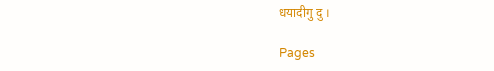धयादीगु दु ।

Pages